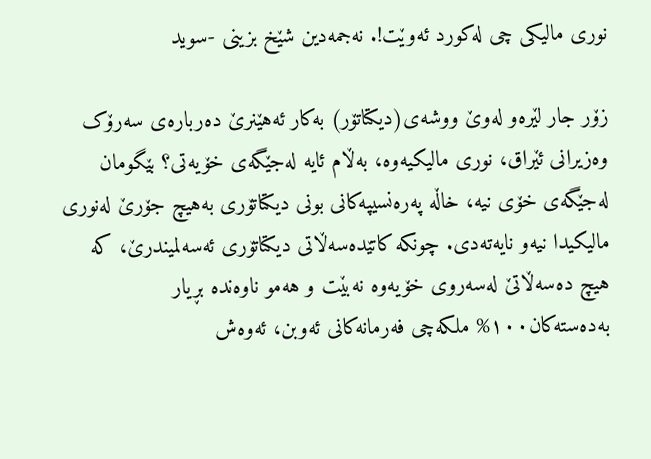نوری مالیکی چی له‌کورد ئه‌وێت!. نه‌جمه‌دین شێخ بزینی -سوید

زۆر جار لێره‌و له‌وێ ووشه‌ی(دیکتاتۆر) به‌کار ئه‌هێنرێ ده‌رباره‌ی ‌سه‌رۆک وه‌زیرانی ئێراق، نوری مالیکیه‌وه، به‌ڵام ئایه له‌جێگه‌ی خۆیه‌تی؟ بێگومان له‌جێگه‌ی خۆی نیه، خاڵه په‌ره‌نسیپه‌کانی بونی دیکتاتۆری به‌هیچ جۆرێ له‌نوری مالیکیدا نیه‌و نایه‌ته‌دی. چونکه کاتێده‌سه‌ڵاتی دیکتاتۆری ئه‌سه‌لمیندرێ، که هیچ ده‌سه‌ڵاتێ له‌سه‌روی خۆیه‌وه نه‌بێت و هه‌مو ناوه‌نده بڕیار به‌ده‌سته‌کان١٠٠% ملکه‌چی فه‌رمانه‌کانی ئه‌وبن، ئه‌وه‌ش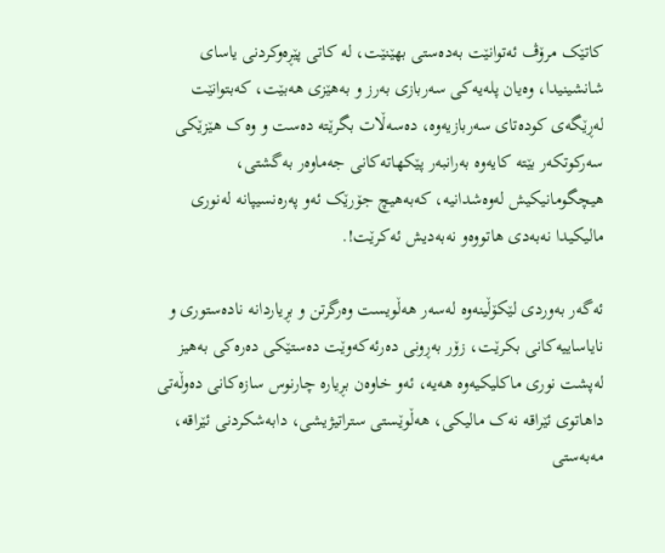کاتێک مرۆڤ ئه‌توانێت به‌ده‌ستی بهێنێت، له کاتی پێڕه‌وکردنی یاسای شانشینیدا، وه‌یان پله‌یه‌کی سه‌ربازی به‌رز و به‌هێزی هه‌بێت، که‌بتوانێت له‌ڕێگه‌ی کوده‌تای سه‌ربازیه‌وه، ده‌سه‌ڵات بگرێته ده‌ست و وه‌ک هێزێکی سه‌رکوتکه‌ر بێته کایه‌وه‌ به‌رانبه‌ر ‌‌پێکهاته‌کانی جه‌ماوه‌ر به‌گشتی، هیچگومانیکیش له‌وه‌شدانیه، که‌به‌هیچ جۆرێک ئه‌و په‌ره‌نسیپانه له‌نوری مالیکیدا نه‌به‌دی هاتووه‌و نه‌به‌دیش ئه‌کرێت!.

ئه‌گه‌ر به‌وردی لێکۆڵینه‌وه له‌سه‌ر هه‌ڵویست وه‌رگرتن و بڕیاردانه ناده‌ستوری و نایاساییه‌کانی بکرێت، زۆر به‌ڕونی ده‌رئه‌که‌وێت ده‌ستێکی ده‌ره‌کی به‌هیز له‌پشت نوری ماکلیکیه‌وه‌ هه‌یه، ئه‌و خاوه‌ن بڕیاره چارنوس سازه‌کانی ده‌وڵه‌تی داهاتوی ئێراقه ‌نه‌ک مالیکی، هه‌ڵوێستی ستراتیژیشی، دابه‌شکردنی ئێراقه، مه‌به‌ستی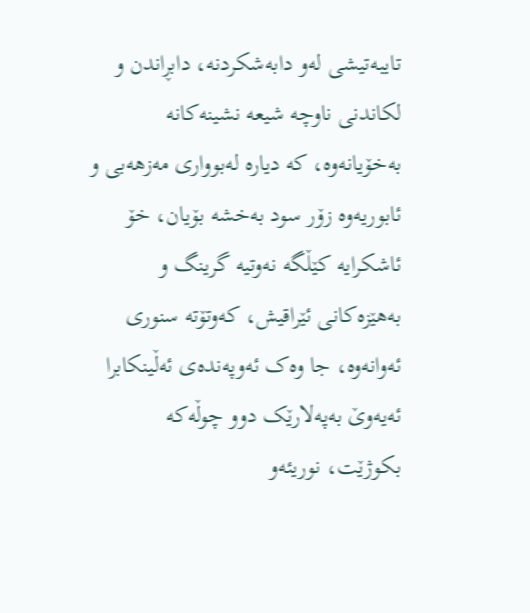تایبه‌تیشی له‌و دابه‌شکردنه، دابڕاندن و لکاندنی‌ ناوچه شیعه نشینه‌کانه به‌خۆیانه‌وه، که دیاره له‌بوواری مه‌زهه‌بی و ئابوریه‌وه زۆر سود به‌خشه بۆیان، خۆ ئاشکرایه کێڵگه نه‌وتیه گرینگ و به‌‌هێزه‌کانی ئێراقیش، که‌وتۆته سنوری ئه‌وانه‌وه، جا وه‌ک ئه‌وپه‌نده‌ی ئه‌ڵینکابرا ئه‌یه‌وێ به‌په‌لارێک دوو چوڵه‌که بکوژێت، نوریئه‌و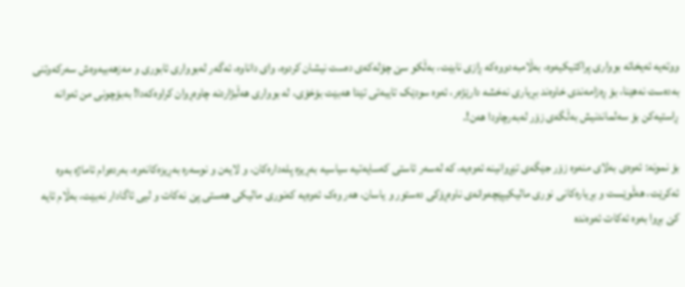ووته‌یه ئه‌یخاته بوواری پراکتیکیه‌وه، به‌ڵامبه‌دووه‌که ڕازی نابێت، به‌ڵکو سێ چۆله‌که‌ی ده‌ست نیشان کردوه، وای داناوه، ئه‌گه‌ر له‌بوواری ئابوری و مه‌زهه‌بیه‌وه‌ش سه‌رکه‌وتنی به‌ده‌ست نه‌هێنا، بۆ ڕه‌زامه‌ندی خاوه‌ند بڕیاری نه‌خشه دارێژه‌ر، ئه‌وه سودێک تایبه‌تی تێدا هه‌بێت بۆخۆی، له‌ بوواری هه‌ڵبژاردنه چاوه‌ڕوان کراوه‌که‌دا! به‌بۆچونی من ئه‌وانه ڕاستیه‌کن بۆ سه‌لماندنیش به‌ڵگه‌ی زۆر له‌به‌رچاودا هه‌ن!.

بۆ نمونه: ئه‌وه‌ی به‌لای منه‌وه زۆر جێگه‌ی تێڕوانینه ئه‌وه‌یه‌، که له‌سه‌ر ئاستی که‌سایه‌تیه سیاسیه به‌ڕیزه پله‌داره‌کان، و لایه‌ن و نوسه‌ره‌ به‌ڕیزه‌کانه‌وه، به‌رده‌وام ئاماژه به‌وه‌ ئه‌کرێت، هه‌‌ڵوێست و بڕیاره‌کانی نوری مالیکیپێچه‌وانه‌ی ناوه‌ڕۆکی ده‌ستور و یاسان، هه‌ر وه‌ک ئه‌وه‌یه که‌نوری مالیکی هه‌ستی پێ نه‌کات و لیی ئاگادار نه‌بێت، به‌ڵام ئایه کێ بڕوا به‌وه‌ ئه‌کات ئه‌وه‌نده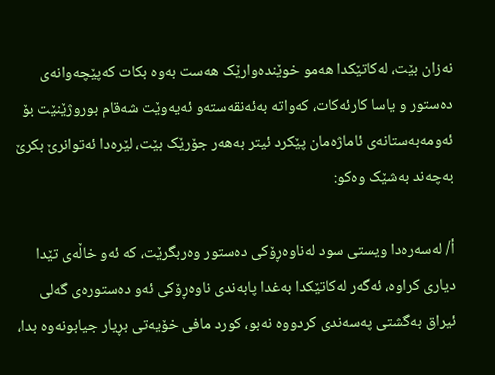نه‌زان بێت، له‌کاتێکدا هه‌مو خوێنده‌وارێک هه‌ست به‌وه بکات که‌پێچه‌وانه‌ی ده‌ستور و یاسا کارئه‌کات، که‌واته به‌ئه‌نقه‌سته‌و ئه‌یه‌وێت شه‌قام بوروژێنێت بۆ ئه‌ومه‌‌به‌ستانه‌ی ئاماژه‌مان پێکرد ئیتر به‌هه‌ر جۆرێک بێت، لێره‌دا ئه‌توانرێ بکرێ به‌چه‌ند به‌شێک وه‌کو:

أ/ له‌سه‌ره‌دا ویستی سود له‌‌ناوه‌ڕۆکی ده‌ستور وه‌ربگرێت، که ئه‌و خاڵه‌ی تێدا دیاری کراوه، ئه‌گه‌ر له‌کاتێکدا به‌غدا پابه‌ندی ناوه‌ڕۆکی ئه‌و ده‌ستوره‌ی گه‌لی ئیراق به‌گشتی په‌‌سه‌ندی کردووه نه‌بو، کورد مافی خۆیه‌تی بڕیار جیابونه‌وه بدا،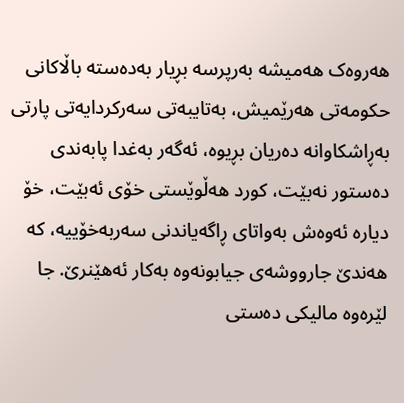هه‌روه‌ک هه‌میشه به‌رپرسه بڕیار به‌ده‌سته باڵاکانی حکومه‌تی هه‌رێمیش، به‌تایبه‌تی سه‌رکردایه‌تی پارتی به‌ڕاشکاوانه ده‌ریان بڕیوه، ئه‌گه‌ر به‌غدا پابه‌ندی ده‌ستور نه‌بێت، کورد هه‌ڵوێستی خۆی ئه‌بێت، خۆ دیاره ئه‌وه‌ش به‌واتای ڕاگه‌یاندنی سه‌ربه‌خۆییه، که هه‌ندێ جارووشه‌ی جیابونه‌وه به‌کار ئه‌هێنرێ. جا لێره‌وه مالیکی ده‌ستی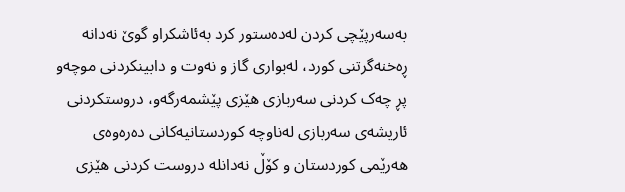به‌سه‌رپێچی کردن له‌ده‌ستور کرد به‌ئاشکراو گوێ نه‌دانه ڕه‌خنه‌گرتنی کورد، له‌بواری گاز و نه‌وت و دابینکردنی موچه‌و پڕ چه‌ک کردنی سه‌ربازی هێزی پێشمه‌رگه‌و، دروستکردنی ئاریشه‌ی سه‌ربازی له‌ناوچه کوردستانیه‌کانی ده‌ره‌وه‌ی هه‌رێمی کوردستان و کۆڵ نه‌دانله ‌دروست کردنی هێزی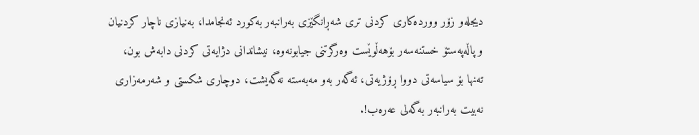دیجله‌‌و زۆر وورده‌کاری کردنی تری شه‌ڕانگێزی به‌رانبه‌ر به‌کورد ئه‌نجامدا، به‌نیازی ناچار کردنیان و پاڵه‌په‌ستۆ خستنه‌سه‌ر بۆهه‌ڵوێست وه‌رگرتنی جیابونه‌وه، نیشاندانی دژایه‌تی کردنی دابه‌ش بون، ته‌نها بۆ سیاسه‌تی دووا ڕۆژیه‌تی، ئه‌‌گه‌ر به‌و مه‌به‌سته نه‌گه‌یشت، دوچاری شکستی و شه‌رمه‌زاری نه‌بیت به‌رانبه‌ر به‌گه‌لی عه‌ره‌ب!.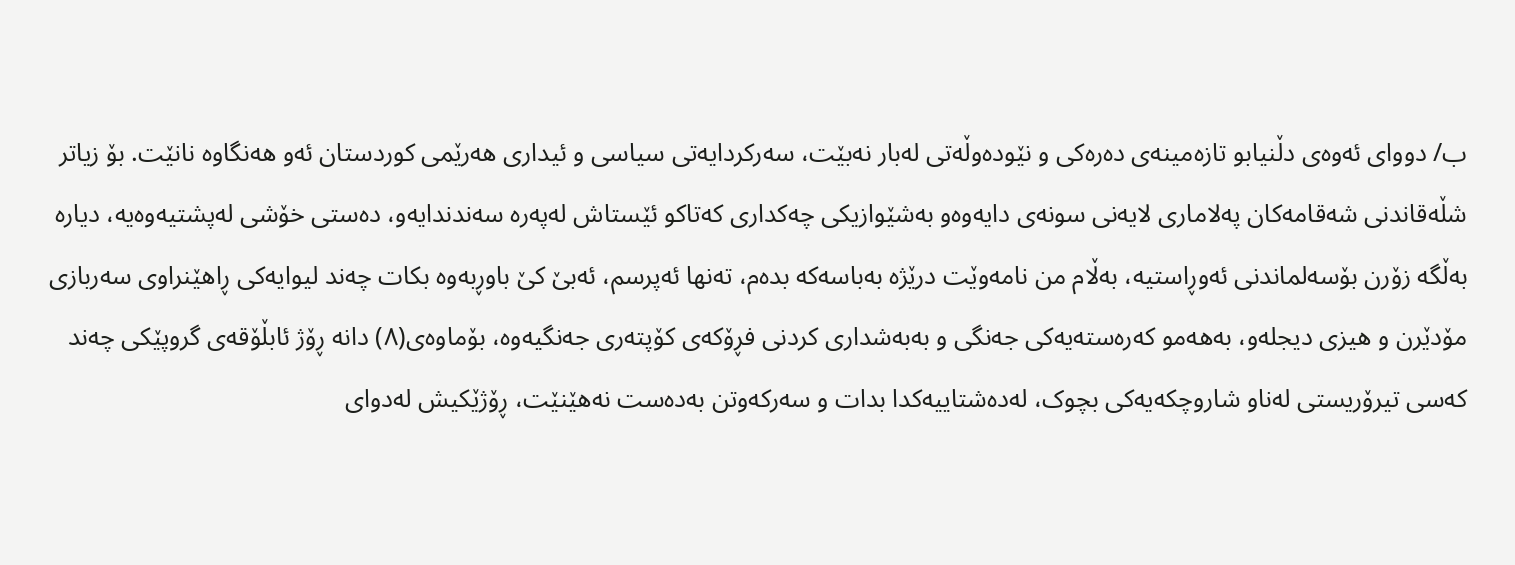ب/ دووای ئه‌وه‌ی دڵنیابو تازه‌مینه‌ی ده‌ره‌کی و نێوده‌وڵه‌تی له‌بار نه‌بێت، سه‌رکردایه‌تی سیاسی و ئیداری هه‌رێمی کوردستان ئه‌‌و هه‌نگاوه نانێت. بۆ زیاتر شڵه‌قاندنی شه‌قامه‌کان په‌لاماری لایه‌نی سونه‌ی دایه‌وه‌و به‌شێوازیکی چه‌کداری که‌تاکو ئێستاش له‌په‌ره سه‌ندندایه‌و، ده‌ستی خۆشی له‌پشتیه‌وه‌یه، دیاره به‌ڵگه زۆرن بۆسه‌لماندنی ئه‌وڕاستیه، به‌ڵام من نامه‌وێت درێژه به‌باسه‌که‌ بده‌م، ته‌نها ئه‌پرسم، ئه‌بێ کێ باوڕبه‌وه بکات چه‌ند لیوایه‌کی ڕاهێنراوی سه‌ربازی مۆدێرن و هیزی دیجله‌و، به‌هه‌مو که‌ره‌سته‌یه‌کی جه‌نگی و به‌به‌شداری کردنی فڕۆکه‌‌ی کۆپته‌ری جه‌نگیه‌وه، بۆماوه‌ی(٨) دانه ڕۆژ ئابڵۆقه‌ی گروپێکی چه‌ند که‌سی تیرۆریستی له‌ناو شاروچکه‌یه‌کی بچوک، له‌ده‌شتاییه‌کدا بدات و سه‌رکه‌وتن به‌ده‌ست نه‌هێنێت، ڕۆژێکیش له‌دوای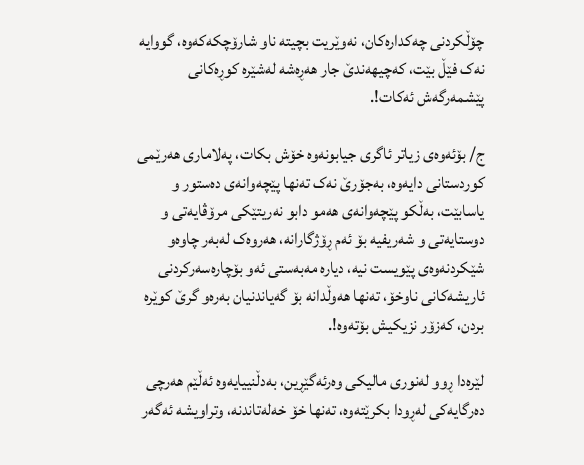چۆڵکردنی چه‌کداره‌کان، نه‌وێریت بچیته ناو شارۆچکه‌که‌وه، گووایه نه‌ک فێڵ بێت، که‌چیهه‌ندێ جار هه‌ڕه‌شه‌ له‌شێره کوڕه‌کانی پێشمه‌رگه‌ش ئه‌کات!.

ج/ بۆئه‌وه‌ی زیاتر ئاگری جیابونه‌وه خۆش بکات، په‌لاماری هه‌رێمی کوردستانی دایه‌وه، به‌جۆرێ نه‌ک ته‌نها پێچه‌وانه‌ی ده‌ستور و یاسابێت، به‌ڵکو پێچه‌وانه‌ی هه‌مو دابو نه‌ریتێکی مرۆڤایه‌تی و دوستایه‌تی و شه‌ریفیه بۆ ئه‌م ڕۆژگارانه، هه‌روه‌ک له‌به‌ر چاوه‌و‌ شێکردنه‌وه‌ی پێویست نیه، دیاره مه‌به‌ستی ئه‌و بۆچاره‌سه‌رکردنی ئاریشه‌کانی ناوخۆ، ته‌نها هه‌وڵدانه بۆ گه‌یاندنیان به‌ره‌و گرێ کوێره بردن، که‌زۆر نزیکیش بۆته‌وه!.

لێره‌دا ڕوو له‌نوری مالیکی وه‌رئه‌گێڕین، به‌دڵنییایه‌وه ئه‌ڵێم هه‌رچی ده‌رگایه‌کی له‌ڕودا بکرێته‌وه، ته‌نها خۆ خه‌له‌تاندنه‌، وتراویشه ئه‌گه‌ر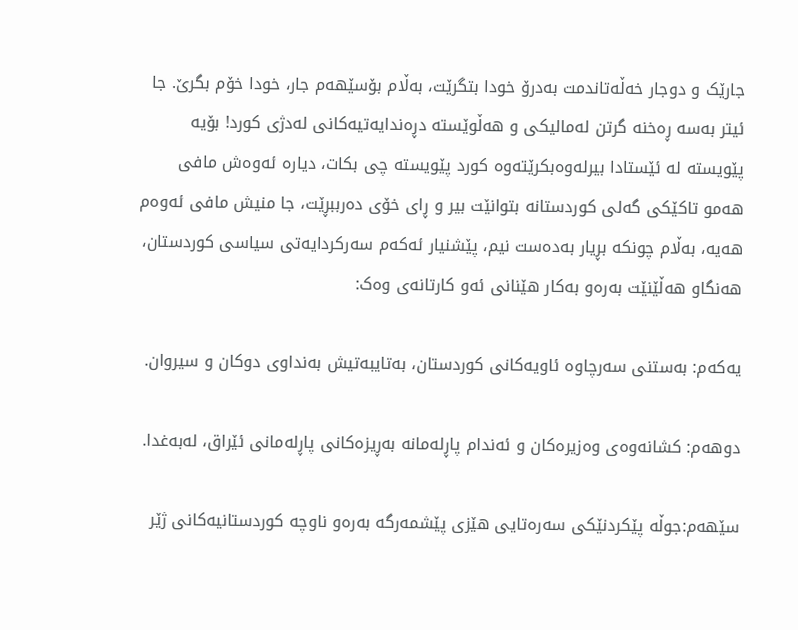جارێک و دوجار خه‌ڵه‌تاندمت به‌درۆ خودا بتگرێت، به‌ڵام بۆسێهه‌م جار، خودا خۆم بگرێ. جا ئیتر به‌سه‌ ڕه‌خنه گرتن له‌مالیکی و هه‌ڵوێسته دڕه‌ندایه‌تیه‌کانی له‌دژی کورد! بۆیه پێویسته له ئێستادا بیرله‌وه‌بکرێته‌وه کورد پێویسته چی بکات، دیاره ئه‌وه‌ش مافی هه‌مو تاکێکی گه‌لی کوردستانه بتوانێت بیر و ڕای خۆی ده‌رببڕێت، جا منیش مافی ئه‌وه‌م هه‌یه، به‌ڵام چونکه بڕیار به‌ده‌ست نیم، پێشنیار ئه‌که‌م سه‌رکردایه‌تی سیاسی کوردستان، هه‌نگاو هه‌ڵێنێت به‌ره‌و به‌کار هێنانی ئه‌و کارتانه‌ی وه‌ک:

یه‌که‌م: به‌ستنی سه‌رچاوه ئاویه‌کانی کوردستان، به‌تایبه‌تیش به‌نداوی دوکان و سیروان.

دوهه‌م: کشانه‌وه‌ی وه‌زیره‌کان و ئه‌ندام پاڕله‌مانه به‌ڕیزه‌کانی پاڕله‌مانی ئێراق، له‌به‌غدا.

سێهه‌م:جوڵه پێکردنێکی سه‌ره‌تایی هێزی پێشمه‌رگه به‌ره‌و ناوچه کوردستانیه‌‌کانی ژێر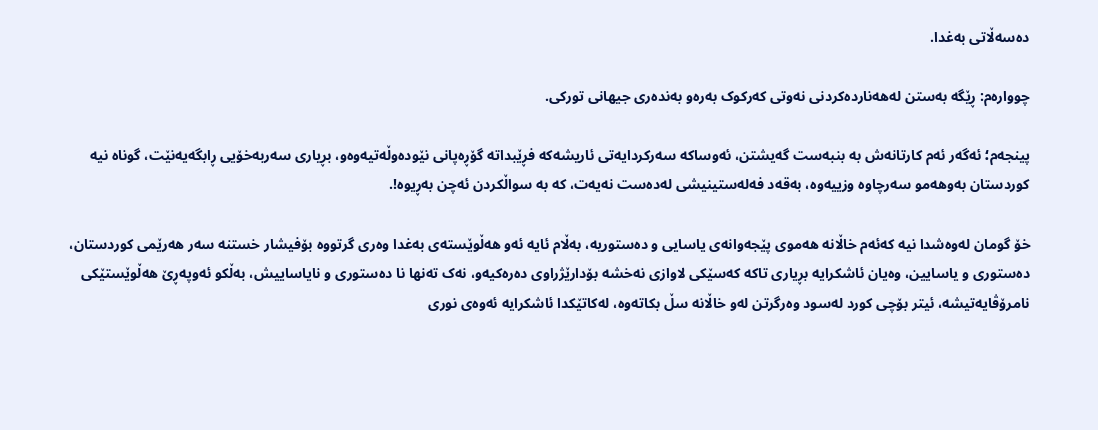ده‌سه‌ڵاتی به‌غدا.

چوواره‌م: ڕێگه به‌ستن له‌هه‌نارده‌کردنی نه‌وتی که‌رکوک به‌ره‌و به‌نده‌ری جیهانی تورکی.

پینجه‌م؛ ئه‌گه‌ر ئه‌م کارتانه‌ش به ‌بنبه‌ست گه‌یشتن، ئه‌وساکه سه‌رکردایه‌تی ئاریشه‌که فڕێبداته گۆڕه‌پانی نێوده‌وڵه‌تیه‌وه‌و، بڕیاری سه‌ربه‌خۆیی ڕابگه‌یه‌نێت، گوناه نیه کوردستان به‌وهه‌مو سه‌رچاوه وزییه‌وه، به‌قه‌د فه‌له‌ستینیشی له‌ده‌ست نه‌یه‌ت، که به سواڵکردن ئه‌چن به‌ڕیوه!.

خۆ گومان له‌وه‌شدا نیه که‌ئه‌م خاڵانه هه‌موی پێجه‌وانه‌ی یاسایی و ده‌ستوریه، به‌ڵام ئایه ئه‌و هه‌‌ڵوێسته‌‌ی به‌غدا وه‌ری گرتووه بۆفیشار خستنه سه‌ر هه‌رێمی کوردستان، ده‌ستوری و یاسایین، وه‌یان ئاشکرایه بڕیاری تاکه که‌سێکی لاوازی نه‌خشه بۆدارێژراوی ده‌ره‌کیه‌و، نه‌ک ته‌نها نا ده‌ستوری و نایاساییش، به‌ڵکو ئه‌وپه‌ڕێ هه‌ڵوێستێکی نامرۆڤایه‌تیشه، ئیتر بۆچی کورد له‌‌‌سود وه‌رگرتن له‌و خاڵانه سڵ بکاته‌وه، له‌کاتێکدا ئاشکرایه ئه‌وه‌ی نوری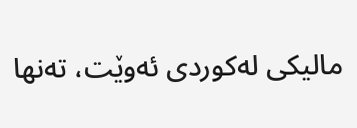مالیکی له‌کوردی ئه‌وێت، ته‌نها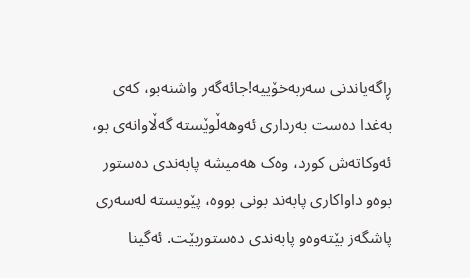ڕاگه‌یاندنی سه‌ربه‌خۆییه!جائه‌گه‌ر واشنه‌بو، که‌ی به‌غدا ده‌ست به‌رداری ئه‌وهه‌ڵوێسته گه‌ڵاوانه‌ی بو، ئه‌وکاته‌ش کورد، وه‌ک هه‌میشه پابه‌ندی ده‌ستور بوه‌و داواکاری پابه‌ند بونی بووه، پێویسته له‌سه‌ری پاشگه‌ز بێته‌وه‌و پابه‌ندی ده‌ستوربێت. ئه‌گینا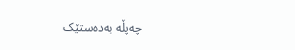چه‌پڵه به‌ده‌ستێک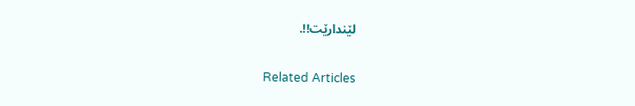لێندارێت!!.

Related Articles